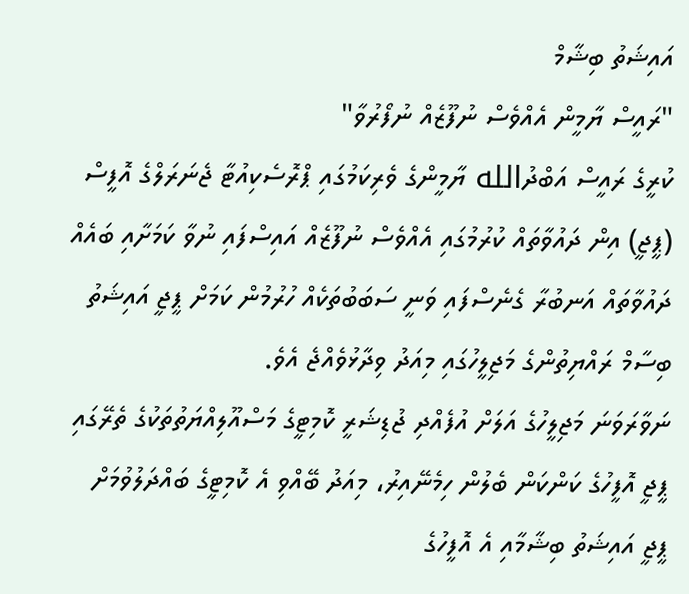އައިޝަތު ބިޝާމް
"ރައީސް ޔާމީން އެއްވެސް ނުފޫޒެއް ނުފޯރުވާ"
ކުރީގެ ރައީސް އަބްދުالله ޔާމީންގެ ވެރިކަމުގައި ޕްރޮސެކިއުޓާ ޖެނަރަލްގެ އޮފީސް (ޕީޖީ) އިން ދައުވާތައް ކުރުމުގައި އެއްވެސް ނުފޫޒެއް އައިސްފައި ނުވާ ކަމަށާއި ބައެއް ދައުވާތައް އަނބުރާ ގެނެސްފައި ވަނީ ސަބަބުތަކެއް ހުރުމުން ކަމަށް ޕީޖީ އައިޝަތު ބިސާމް ރައްޔިތުންގެ މަޖިލީހުގައި މިއަދު ވިދާޅުވެއްޖެ އެވެ.
ނަވާރަވަނަ މަޖިލީހުގެ އަލަށް އުފެއްދި ޖުޑިޝަރީ ކޮމިޓީގެ މަސްއޫލިއްޔަތުތަކުގެ ތެރޭގައި ޕީޖީ އޮފީހުގެ ކަންކަން ބެލުން ހިމެނޭއިރު، މިއަދު ބޭއްވި އެ ކޮމިޓީގެ ބައްދަލުވުމަށް ޕީޖީ އައިޝަތު ބިޝާމާއި އެ އޮފީހުގެ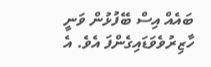ބައެއް އިސް ބޭފުޅުން ވަނީ ހާޒިރުވެވަޑައިގެންފަ އެވެ. އެ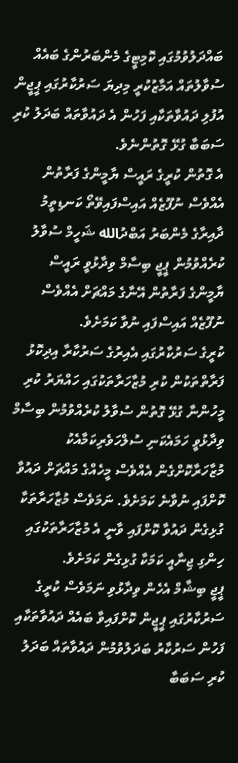ބައްދަލުވުމުގައި ކޮމިޓީގެ މެންބަރުންގެ ބައެއް ސުވާލުތައް އަމާޒުކުރީ މިދިޔަ ސަރުކާރުގައި ޕީޖީން އުފުލި ދައުވާތަކާއި ފަހުން އެ ދައުވާތައް ބަދަލު ކުރި ސަބަބާ ގުޅޭ ގޮތުންނެވެ.
އެ ގޮތުން ކުރީގެ ރައީސް ޔާމީންގެ ފަރާތުން އެއްވެސް ނުފޫޒެއް އައިސްފައިވޭތޯ ކަނޑިތީމު ދާއިރާގެ މެންބަރު އަބްދުالله ޝަހީމް ސުވާލު ކުރެއްވުމުން ޕީޖީ ބިސާމް ވިދާޅުވީ ރައީސް ޔާމީންގެ ފަރާތުން އޭނާގެ މައްޗަށް އެއްވެސް ނުފޫޒެއް އައިސްފައި ނުވާ ކަމަށެވެ.
ކުރީގެ ސަރުކާރުގައި އެއިރުގެ ސަރުކާރާ އިދިކޮޅު ފަރާތްތަކުން ކުރި މުޒާހަރާތަކުގައި ހައްޔަރު ކުރި މީހުންނާ ގުޅޭ ގޮތުން ސުވާލު ކުރެއްވުމުން ބިސާމް ވިދާޅުވީ ހަމައެކަނި ސުލްހަވެރިކަމާއެކު މުޒާހަރާކޮށްގެން އެއްވެސް މީހެއްގެ މައްޗަށް ދައުވާ ކޮށްފައި ނުވާނެ ކަމަށެވެ. ނަމަވެސް މުޒާހަރާތަކާ ގުޅިގެން ދައުވާ ކޮށްފައި ވާނީ އެ މުޒާހަރާތަކުގައި ހިންގި ޖިނާއީ ކަމަކާ ގުޅިގެން ކަމަށެވެ.
ޕީޖީ ބިޝާމް އެހެން ވިދާޅުވި ނަމަވެސް ކުރީގެ ސަރުކާރުގައި ޕީޖީން ކޮށްފައިވާ ބައެއް ދައުވާތަކާއި ފަހުން ސަރުކާރު ބަދަލުވުމުން ދައުވާތައް ބަދަލު ކުރި ސަބަބާ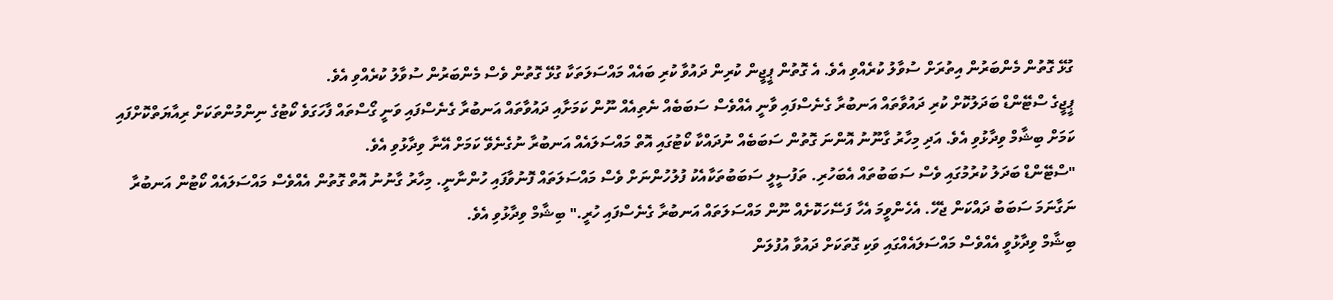ގުޅޭ ގޮތުން މެންބަރުން އިތުރަށް ސުވާލު ކުރެއްވި އެވެ. އެ ގޮތުން ޕީޖީން ކުރިން ދައުވާ ކުރި ބައެއް މައްސަލަތަކާ ގުޅޭ ގޮތުން ވެސް މެންބަރުން ސުވާލު ކުރެއްވި އެވެ.
ޕީޖީގެ ސްޓޭންޑް ބަދަލުކޮށް ކުރި ދައުވާތައް އަނބުރާ ގެނެސްފައި ވާނީ އެއްވެސް ސަބަބެއް ނެތިއެއް ނޫން ކަމަށާއި ދައުވާތައް އަނބުރާ ގެނެސްފައި ވަނީ ގޯސްތައް ފާހަގަވެ ކޯޓުގެ ނިންމުންތަކަށް ރިއާޔަތްކޮށްފައި ކަމަށް ބިޝާމް ވިދާޅުވި އެވެ. އަދި މިހާރު ގާނޫނު އޮންނަ ގޮތުން ސަބަބެއް ނުދައްކާ ކޯޓުގައި އޮތް މައްސަލައެއް އަނބުރާ ނުގެނެވޭ ކަމަށް އޭނާ ވިދާޅުވި އެވެ.
"ސްޓޭންޑް ބަދަލު ކުރުމުގައި ވެސް ސަބަބުތައް އެބަހުރި. ތަފުސީލީ ސަބަބުތަކާއެކު ފުލުހުންނަށް ވެސް މައްސަލަތައް ފޮނުވާފައި ހުންނާނީ. މިހާރު ގާނުނު އޮތް ގޮތުން އެއްވެސް މައްސަލައެއް ކޯޓުން އަނބުރާ ނަގާނަމަ ސަބަބު ދައްކަން ޖެހޭ. އެހެންވީމަ އެހާ ފަސޭހަކޮށެއް ނޫން މައްސަލަތައް އަނބުރާ ގެނެސްފައި ހުރީ." ބިޝާމް ވިދާޅުވި އެވެ.
ބިޝާމް ވިދާޅުވީ އެއްވެސް މައްސަލައެއްގައި ވަކި ގޮތަކަށް ދައުވާ އުފުލަން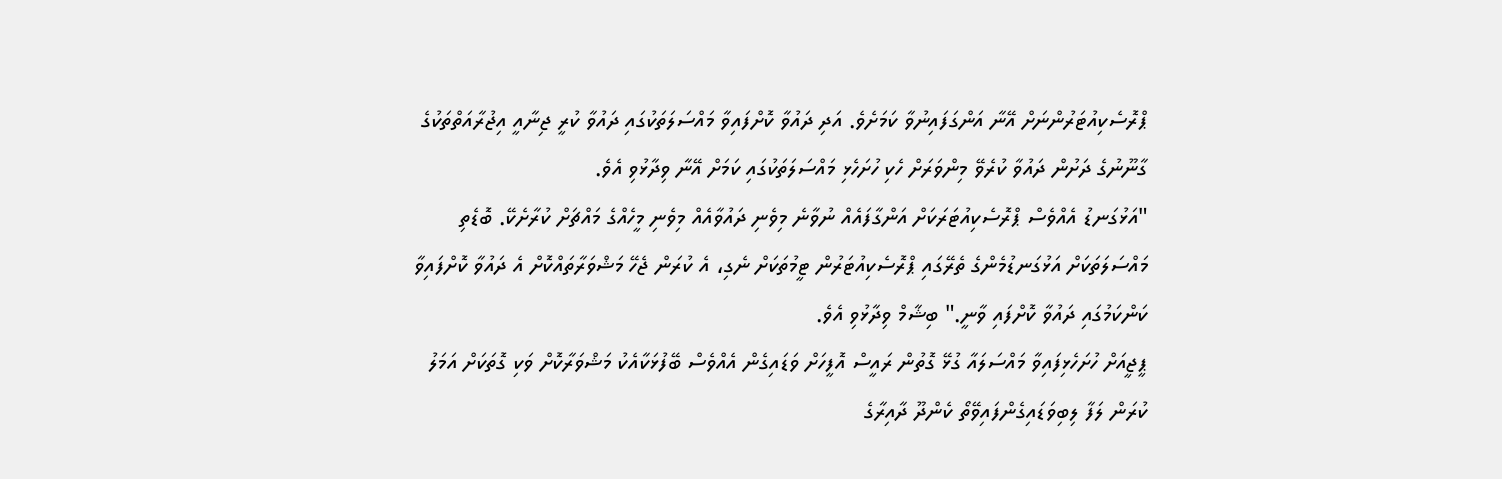ޕްރޮސެކިއުޓަރުންނަށް އޭނާ އަންގަފައިނުވާ ކަމަށެވެ. އަދި ދައުވާ ކޮށްފައިވާ މައްސަލަތަކުގައި ދައުވާ ކުރީ ޖިނާއީ އިޖުރާއަތްތަކުގެ ގާނޫނުގެ ދަށުން ދައުވާ ކުރެވޭ މިންވަރަށް ހެކި ހުށަހެޅި މައްސަލަތަކުގައި ކަމަށް އޭނާ ވިދާޅުވި އެވެ.
"އަޅުގަނޑު އެއްވެސް ޕްރޮސެކިއުޓަރަކަށް އަންގާފައެއް ނުވާނެ މިވެނި ދައުވާއެއް މިވެނި މީހެއްގެ މައްޗަށް ކުރާށެކޭ. ބޮޑެތި މައްސަލަތަކަށް އަޅުގަނޑުމެންގެ ތެރޭގައި ޕްރޮސެކިއުޓަރުން ޓީމުތަކަށް ނެގި، އެ ކުރަން ޖެހޭ މަޝްވަރާތައްކޮށް އެ ދައުވާ ކޮށްފައިވާ ކަންކަމުގައި ދައުވާ ކޮށްފައި ވާނީ." ބިޝާމް ވިދާޅުވި އެވެ.
ޕީޖީއަށް ހުށަހެޅިފައިވާ މައްސަލައާ ގުޅޭ ގޮތުން ރައީސް އޮފީހަށް ވަޑައިގެން އެއްވެސް ބޭފުޅަކާއެކު މަޝްވަރާކޮށް ވަކި ގޮތަކަށް އަމަލު ކުރަން ލަފާ ލިބިވަޑައިގެންފައިވޭތޯ ކެންދޫ ދާއިރާގެ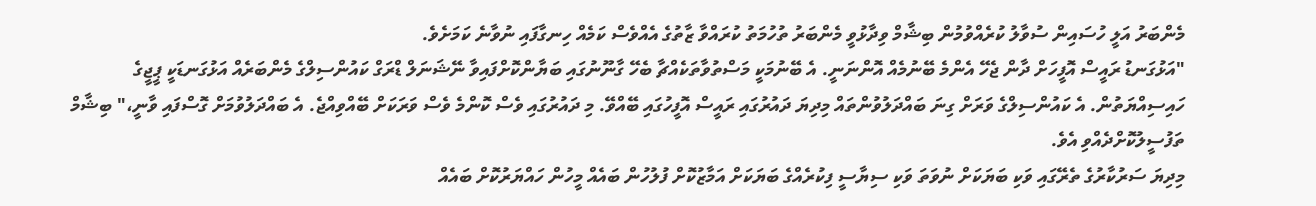މެންބަރު އަލީ ހުސައިން ސުވާލު ކުރެއްވުމުން ބިޝާމް ވިދާޅުވީ މެންބަރު ތުހުމަތު ކުރައްވާ ޒާތުގެ އެއްވެސް ކަމެއް ހިނގާފައި ނުވާނެ ކަމަށެވެ.
"އަޅުގަނޑު ރައީސް އޮފީހަށް ދާން ޖެހޭ އެންމެ ބޭނުމެއް އޮންނަނީ. އެ ބޭނުމަކީ މަސްތުވާތަކެއްޗާ ބެހޭ ގާނޫނުގައި ބަޔާންކޮށްފައިވާ ނޭޝަނަލް ޑްރަގް ކައުންސިލްގެ މެންބަރެއް އަޅުގަނޑަކީ ޕީޖީގެ ހައިސިއްޔަތުން. އެ ކައުންސިލްގެ ވަރަށް ގިނަ ބައްދަލުވުންތައް މިދިޔަ ދައުރުގައި ރައީސް އޮފީހުގައި ބޭއްވޭ. މި ދައުރުގައި ވެސް ކޮންމެ ވެސް ވަރަކަށް ބޭއްވިއްޖެ. އެ ބައްދަލުވުމަށް ގޮސްފައި ވާނީ،" ބިޝާމް ތަފުސީލުކޮށްދެއްވި އެވެ.
މިދިޔަ ސަރުކާރުގެ ތެރޭގައި ވަކި ބަޔަކަށް ނުވަތަ ވަކި ސިޔާސީ ފިކުރެއްގެ ބަޔަކަށް އަމާޒުކޮށް ފުލުހުން ބައެއް މީހުން ހައްޔަރުކޮށް ބައެއް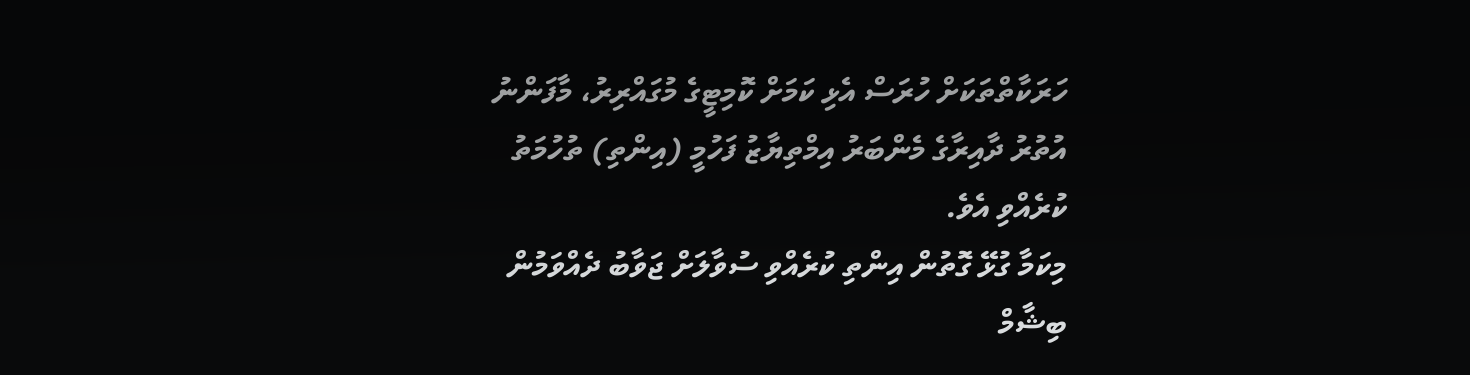ހަރަކާތްތަކަށް ހުރަސް އެޅި ކަމަށް ކޮމިޓީގެ މުގައްރިރު، މާފަންނު އުތުރު ދާއިރާގެ މެންބަރު އިމްތިޔާޒު ފަހުމީ (އިންތި) ތުހުމަތު ކުރެއްވި އެވެ.
މިކަމާ ގުޅޭ ގޮތުން އިންތި ކުރެއްވި ސުވާލަށް ޖަވާބު ދެއްވަމުން ބިޝާމް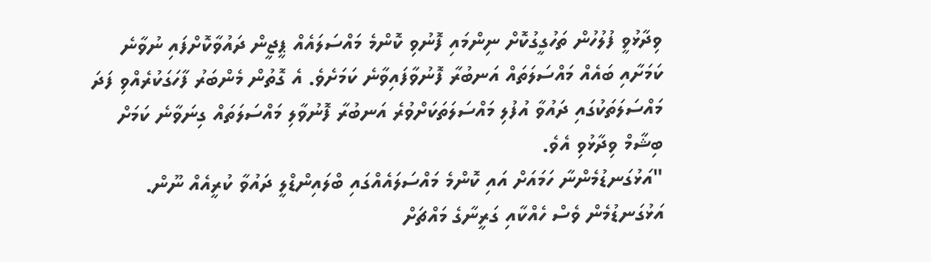ވިދާޅުވީ ފުލުހުން ތަހުގީގުކޮށް ނިންމައި ފޮނުވި ކޮންމެ މައްސަލައެއް ޕީޖީން ދައުވާކޮށްފައި ނުވާނެ ކަމަށާއި ބައެއް މައްސަލަތައް އަނބުރާ ފޮނުވާފައިވާނެ ކަމަށެވެ. އެ ގޮތުން މެންބަރު ފާހަގަކުރެއްވި ފަދަ މައްސަލަތަކުގައި ދައުވާ އުފުލި މައްސަލަތަކަށްވުރެ އަނބުރާ ފޮނުވާލި މައްސަލަތައް ގިނަވާނެ ކަމަށް ބިޝާމް ވިދާޅުވި އެވެ.
"އަޅުގަނޑުމެންނާ ހަމައަށް އައި ކޮންމެ މައްސަލައެއްގައި ބްލައިންޑްލީ ދައުވާ ކުރީއެއް ނޫން. އަޅުގަނޑުމެން ވެސް ހެއްކާއި ގަރީނާގެ މައްޗަށް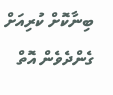ބިނާކޮށް ކުރިއަށް ގެންދެވެން އޮތް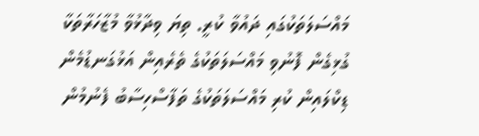މައްސަލަތަކުގައި ދައުވާ ކުރީ. ތިޔަ ވިދާޅުވާ މުޒާހަރާތަކާ ގުޅިގެން ފޮނުވި މައްސަލަތަކުގެ ތެރެއިން އަޅުގަނޑުމެން ޑިކްލައިން ކުރި މައްސަލަތަކުގެ ތަފާސްހިސާބު ފެނުމުން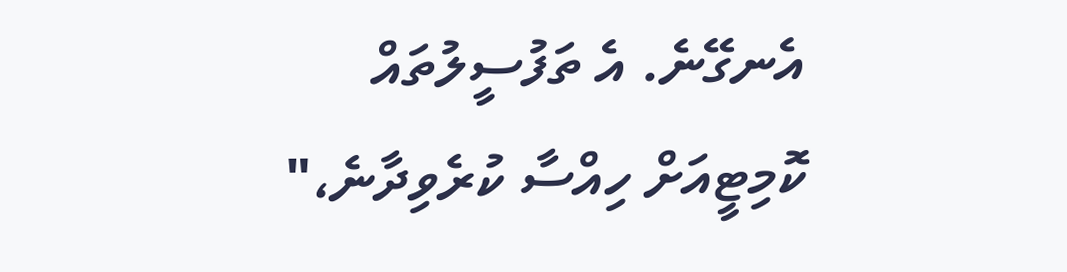އެނގޭނެ. އެ ތަފުސީލުތައް ކޮމިޓީއަށް ހިއްސާ ކުރެވިދާނެ،"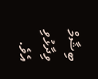ބިޝާމް ވިދާޅުވި އެވެ.